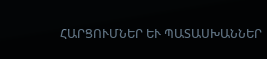ՀԱՐՑՈՒՄՆԵՐ ԵՒ ՊԱՏԱՍԽԱՆՆԵՐ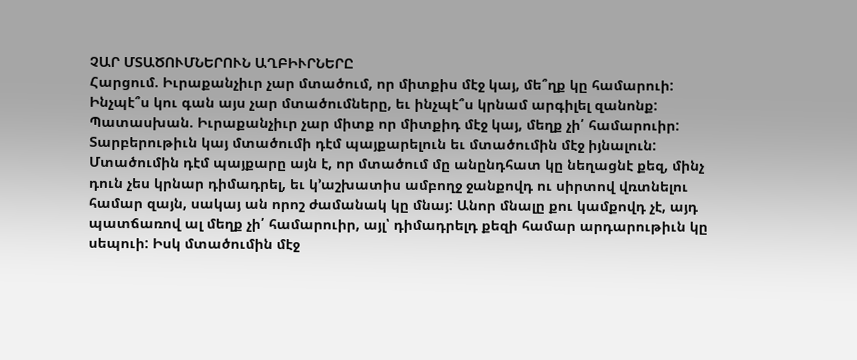ՉԱՐ ՄՏԱԾՈՒՄՆԵՐՈՒՆ ԱՂԲԻՒՐՆԵՐԸ
Հարցում. Իւրաքանչիւր չար մտածում, որ միտքիս մէջ կայ, մե՞ղք կը համարուի:
Ինչպէ՞ս կու գան այս չար մտածումները, եւ ինչպէ՞ս կրնամ արգիլել զանոնք:
Պատասխան. Իւրաքանչիւր չար միտք որ միտքիդ մէջ կայ, մեղք չի՛ համարուիր: Տարբերութիւն կայ մտածումի դէմ պայքարելուն եւ մտածումին մէջ իյնալուն:
Մտածումին դէմ պայքարը այն է, որ մտածում մը անընդհատ կը նեղացնէ քեզ, մինչ դուն չես կրնար դիմադրել, եւ կ՚աշխատիս ամբողջ ջանքովդ ու սիրտով վռտնելու համար զայն, սակայ ան որոշ ժամանակ կը մնայ: Անոր մնալը քու կամքովդ չէ, այդ պատճառով ալ մեղք չի՛ համարուիր, այլ՝ դիմադրելդ քեզի համար արդարութիւն կը սեպուի: Իսկ մտածումին մէջ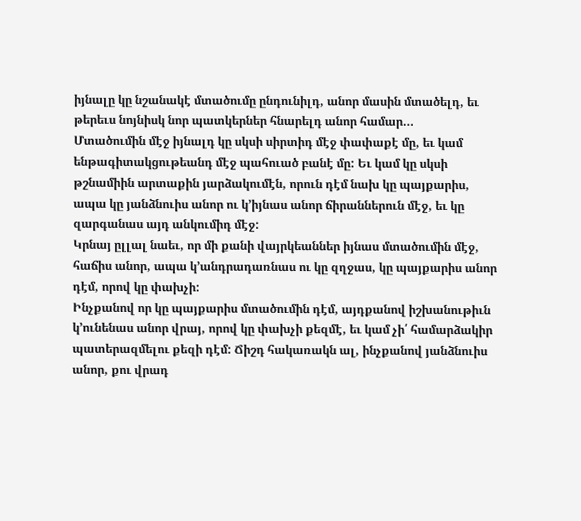իյնալը կը նշանակէ մտածումը ընդունիլդ, անոր մասին մտածելդ, եւ թերեւս նոյնիսկ նոր պատկերներ հնարելդ անոր համար…
Մտածումին մէջ իյնալդ կը սկսի սիրտիդ մէջ փափաքէ մը, եւ կամ ենթագիտակցութեանդ մէջ պահուած բանէ մը: Եւ կամ կը սկսի թշնամիին արտաքին յարձակումէն, որուն դէմ նախ կը պայքարիս, ապա կը յանձնուիս անոր ու կ՚իյնաս անոր ճիրաններուն մէջ, եւ կը զարգանաս այդ անկումիդ մէջ:
Կրնայ ըլլալ նաեւ, որ մի քանի վայրկեաններ իյնաս մտածումին մէջ, հաճիս անոր, ապա կ՚անդրադառնաս ու կը զղջաս, կը պայքարիս անոր դէմ, որով կը փախչի:
Ինչքանով որ կը պայքարիս մտածումին դէմ, այդքանով իշխանութիւն կ՚ունենաս անոր վրայ, որով կը փախչի քեզմէ, եւ կամ չի՛ համարձակիր պատերազմելու քեզի դէմ: Ճիշդ հակառակն ալ, ինչքանով յանձնուիս անոր, քու վրադ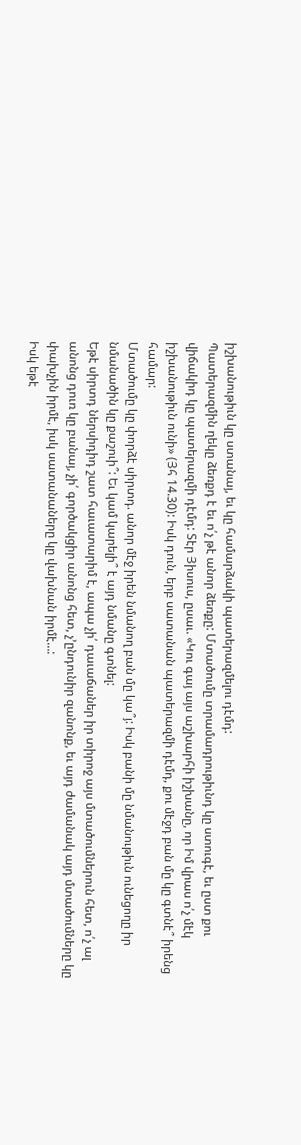իշխանութիւն կը ստանայ, եւ կը համարձակի պատերազմելու դէմդ:
Պատերազմին ղեկը ձեռքդ է եւ ո՛չ թէ անոր ձեռքը: Մտածումը տրամադրութիւնդ կը ստուգէ, եւ ըստ քու վիճակիդ կը պատերազմի դէմդ: Տէր Յիսուս, ըսաւ. «Կու գայ այս աշխարհի իշխանը, որ Իմ վրաս ո՛չ մէկ իշխանութիւն ունի» (Յհ 14.30): Իսկ դուն, երբ սատանան պատերազմի դէմդ, քու մէջդ բան մը կը գտնէ՞ իրենց համար:
Մտածումը կը փորձէ սիրտդ. անոր մէջ իրեն նմանող բան մը կա՞յ: Իսկ բանի մը նմանութիւն ունեցողը իր նմանածին կը քաշուի՞: Եւ կամ կարելի՞ է այդ նմանը գտնել:
Եթէ սիրտդ ներսիդիդ շատ հաւատարիմ է, ապա չի՛ դաւաճաներ իր տիրոջ այս մտածումներուն հետ, ո՛չ ալ անոնց դուռ կը բանայ, չի՛ գործակցիր անոնց հետ, չ՚ընդունիր զանոնք, եւ այդ ժամանակ այդ մտածումները կը փախչին իրմէ, իսկ սատանաները կը վախնան իրմէ…:
Իսկ եթէ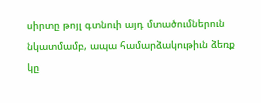սիրտը թոյլ գտնուի այդ մտածումներուն նկատմամբ, ապա համարձակութիւն ձեռք կը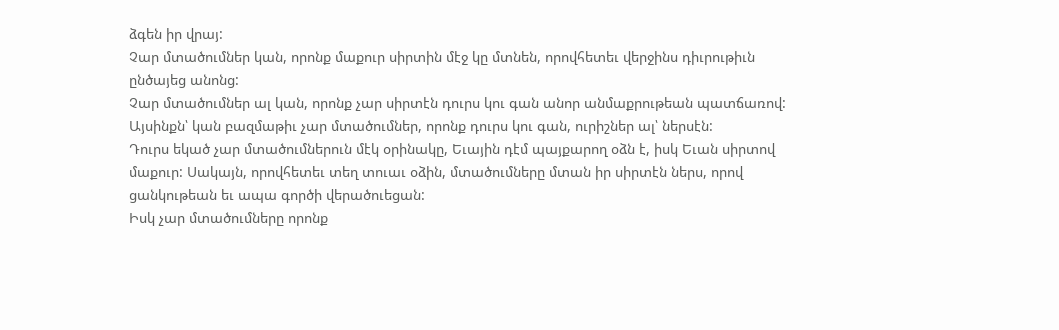ձգեն իր վրայ:
Չար մտածումներ կան, որոնք մաքուր սիրտին մէջ կը մտնեն, որովհետեւ վերջինս դիւրութիւն ընծայեց անոնց:
Չար մտածումներ ալ կան, որոնք չար սիրտէն դուրս կու գան անոր անմաքրութեան պատճառով:
Այսինքն՝ կան բազմաթիւ չար մտածումներ, որոնք դուրս կու գան, ուրիշներ ալ՝ ներսէն:
Դուրս եկած չար մտածումներուն մէկ օրինակը, Եւային դէմ պայքարող օձն է, իսկ Եւան սիրտով մաքուր: Սակայն, որովհետեւ տեղ տուաւ օձին, մտածումները մտան իր սիրտէն ներս, որով ցանկութեան եւ ապա գործի վերածուեցան:
Իսկ չար մտածումները որոնք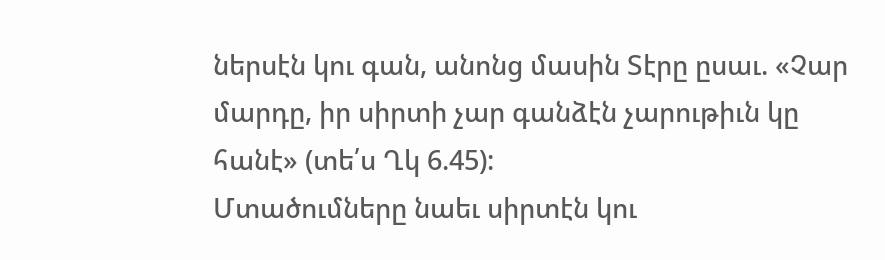ներսէն կու գան, անոնց մասին Տէրը ըսաւ. «Չար մարդը, իր սիրտի չար գանձէն չարութիւն կը հանէ» (տե՛ս Ղկ 6.45):
Մտածումները նաեւ սիրտէն կու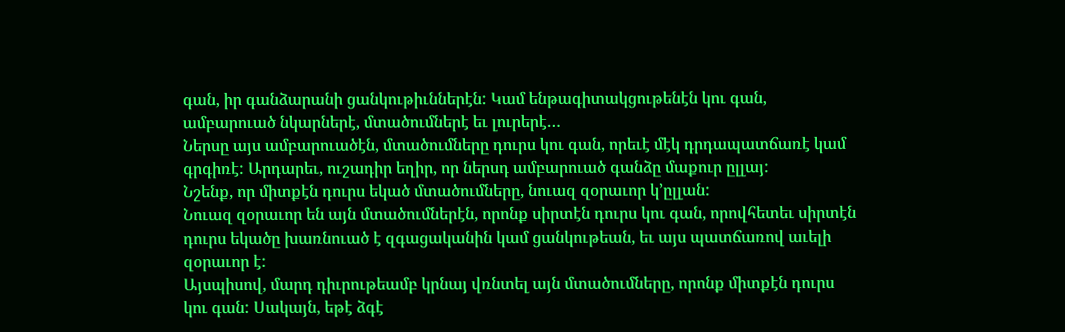գան, իր գանձարանի ցանկութիւններէն: Կամ ենթագիտակցութենէն կու գան, ամբարուած նկարներէ, մտածումներէ եւ լուրերէ…
Ներսը այս ամբարուածէն, մտածումները դուրս կու գան, որեւէ մէկ դրդապատճառէ կամ գրգիռէ: Արդարեւ, ուշադիր եղիր, որ ներսդ ամբարուած գանձը մաքուր ըլլայ:
Նշենք, որ միտքէն դուրս եկած մտածումները, նուազ զօրաւոր կ՚ըլլան:
Նուազ զօրաւոր են այն մտածումներէն, որոնք սիրտէն դուրս կու գան, որովհետեւ սիրտէն դուրս եկածը խառնուած է զգացականին կամ ցանկութեան, եւ այս պատճառով աւելի զօրաւոր է:
Այսպիսով, մարդ դիւրութեամբ կրնայ վռնտել այն մտածումները, որոնք միտքէն դուրս կու գան: Սակայն, եթէ ձգէ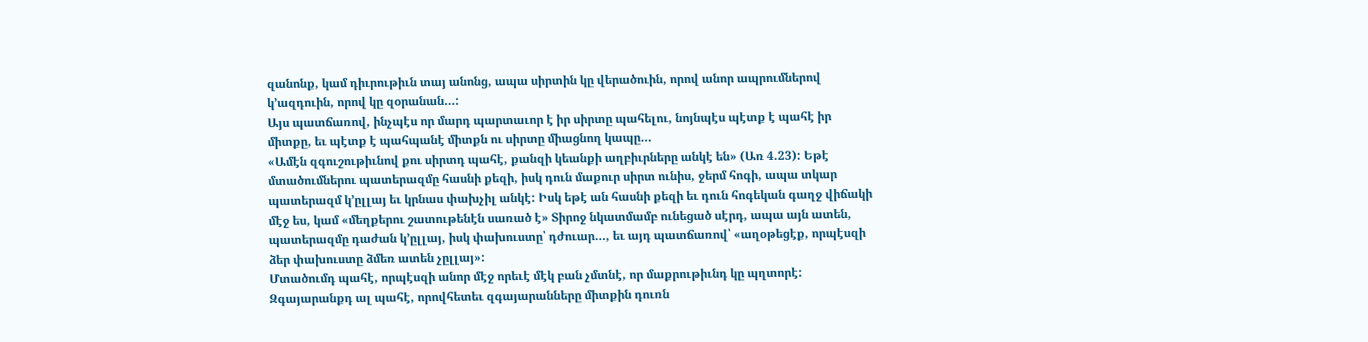զանոնք, կամ դիւրութիւն տայ անոնց, ապա սիրտին կը վերածուին, որով անոր ապրումներով կ՚ազդուին, որով կը զօրանան…:
Այս պատճառով, ինչպէս որ մարդ պարտաւոր է իր սիրտը պահելու, նոյնպէս պէտք է պահէ իր միտքը, եւ պէտք է պահպանէ միտքն ու սիրտը միացնող կապը…
«Ամէն զգուշութիւնով քու սիրտդ պահէ, քանզի կեանքի աղբիւրները անկէ են» (Առ 4.23): Եթէ մտածումներու պատերազմը հասնի քեզի, իսկ դուն մաքուր սիրտ ունիս, ջերմ հոգի, ապա տկար պատերազմ կ՚ըլլայ եւ կրնաս փախչիլ անկէ: Իսկ եթէ ան հասնի քեզի եւ դուն հոգեկան գաղջ վիճակի մէջ ես, կամ «մեղքերու շատութենէն սառած է» Տիրոջ նկատմամբ ունեցած սէրդ, ապա այն ատեն, պատերազմը դաժան կ՚ըլլայ, իսկ փախուստը՝ դժուար…, եւ այդ պատճառով՝ «աղօթեցէք, որպէսզի ձեր փախուստը ձմեռ ատեն չըլլայ»:
Մտածումդ պահէ, որպէսզի անոր մէջ որեւէ մէկ բան չմտնէ, որ մաքրութիւնդ կը պղտորէ: Զգայարանքդ ալ պահէ, որովհետեւ զգայարանները միտքին դուռն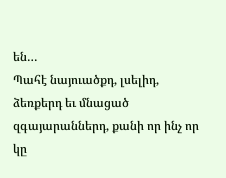են…
Պահէ նայուածքդ, լսելիդ, ձեռքերդ եւ մնացած զգայարաններդ, քանի որ ինչ որ կը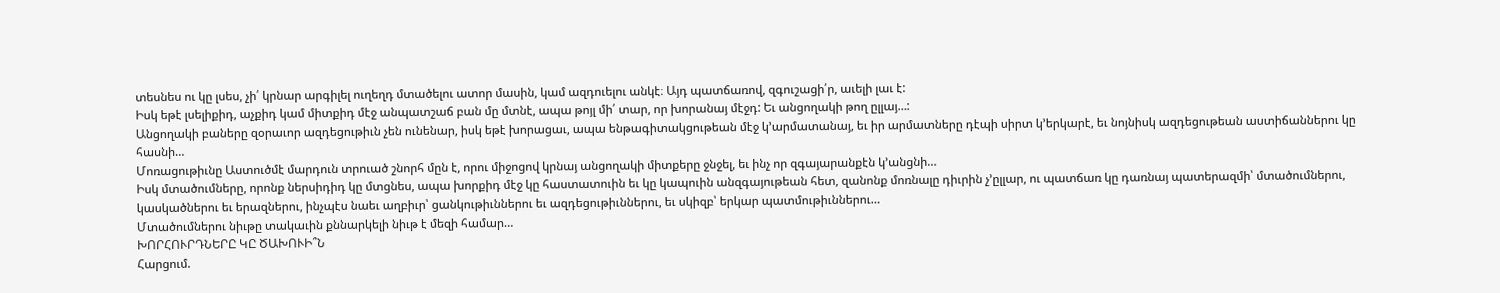տեսնես ու կը լսես, չի՛ կրնար արգիլել ուղեղդ մտածելու ատոր մասին, կամ ազդուելու անկէ։ Այդ պատճառով, զգուշացի՛ր, աւելի լաւ է:
Իսկ եթէ լսելիքիդ, աչքիդ կամ միտքիդ մէջ անպատշաճ բան մը մտնէ, ապա թոյլ մի՛ տար, որ խորանայ մէջդ: Եւ անցողակի թող ըլլայ…:
Անցողակի բաները զօրաւոր ազդեցութիւն չեն ունենար, իսկ եթէ խորացաւ, ապա ենթագիտակցութեան մէջ կ՚արմատանայ, եւ իր արմատները դէպի սիրտ կ՚երկարէ, եւ նոյնիսկ ազդեցութեան աստիճաններու կը հասնի…
Մոռացութիւնը Աստուծմէ մարդուն տրուած շնորհ մըն է, որու միջոցով կրնայ անցողակի միտքերը ջնջել, եւ ինչ որ զգայարանքէն կ՚անցնի…
Իսկ մտածումները, որոնք ներսիդիդ կը մտցնես, ապա խորքիդ մէջ կը հաստատուին եւ կը կապուին անզգայութեան հետ, զանոնք մոռնալը դիւրին չ՚ըլլար, ու պատճառ կը դառնայ պատերազմի՝ մտածումներու, կասկածներու եւ երազներու, ինչպէս նաեւ աղբիւր՝ ցանկութիւններու եւ ազդեցութիւններու, եւ սկիզբ՝ երկար պատմութիւններու…
Մտածումներու նիւթը տակաւին քննարկելի նիւթ է մեզի համար…
ԽՈՐՀՈՒՐԴՆԵՐԸ ԿԸ ԾԱԽՈՒԻ՞Ն
Հարցում.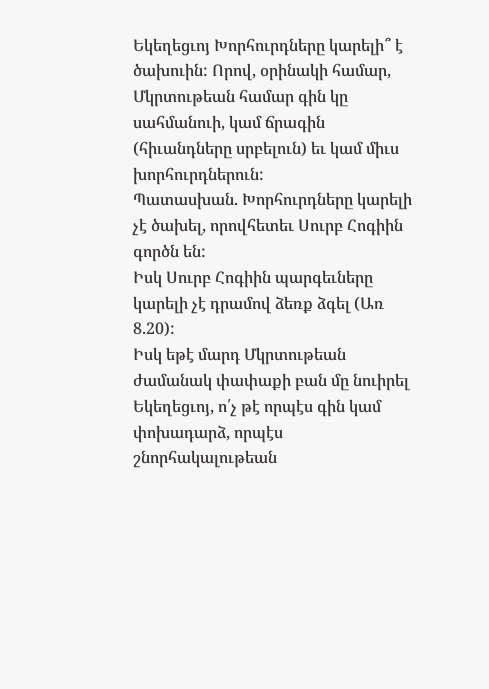Եկեղեցւոյ Խորհուրդները կարելի՞ է ծախուին: Որով, օրինակի համար, Մկրտութեան համար գին կը սահմանուի, կամ ճրագին (հիւանդները սրբելուն) եւ կամ միւս խորհուրդներուն:
Պատասխան. Խորհուրդները կարելի չէ ծախել, որովհետեւ Սուրբ Հոգիին գործն են:
Իսկ Սուրբ Հոգիին պարգեւները կարելի չէ դրամով ձեռք ձգել (Առ 8.20):
Իսկ եթէ մարդ Մկրտութեան ժամանակ փափաքի բան մը նուիրել Եկեղեցւոյ, ո՛չ թէ որպէս գին կամ փոխադարձ, որպէս շնորհակալութեան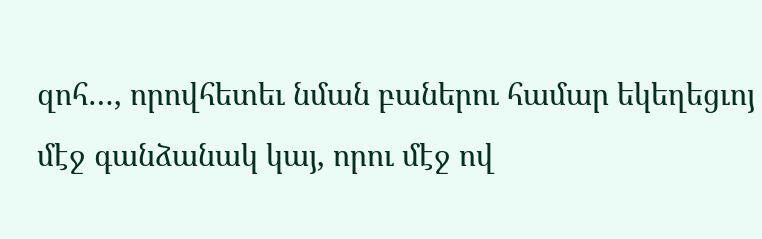զոհ…, որովհետեւ նման բաներու համար եկեղեցւոյ մէջ գանձանակ կայ, որու մէջ ով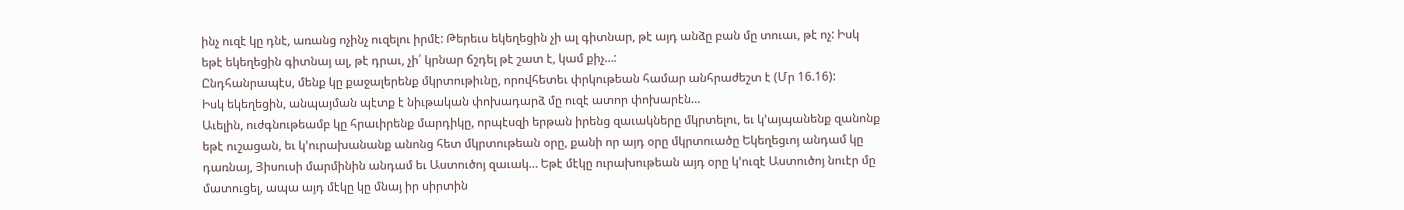ինչ ուզէ կը դնէ, առանց ոչինչ ուզելու իրմէ: Թերեւս եկեղեցին չի ալ գիտնար, թէ այդ անձը բան մը տուաւ, թէ ոչ: Իսկ եթէ եկեղեցին գիտնայ ալ, թէ դրաւ, չի՛ կրնար ճշդել թէ շատ է, կամ քիչ…:
Ընդհանրապէս, մենք կը քաջալերենք մկրտութիւնը, որովհետեւ փրկութեան համար անհրաժեշտ է (Մր 16.16):
Իսկ եկեղեցին, անպայման պէտք է նիւթական փոխադարձ մը ուզէ ատոր փոխարէն…
Աւելին, ուժգնութեամբ կը հրաւիրենք մարդիկը, որպէսզի երթան իրենց զաւակները մկրտելու, եւ կ՚այպանենք զանոնք եթէ ուշացան, եւ կ՚ուրախանանք անոնց հետ մկրտութեան օրը, քանի որ այդ օրը մկրտուածը Եկեղեցւոյ անդամ կը դառնայ, Յիսուսի մարմինին անդամ եւ Աստուծոյ զաւակ… Եթէ մէկը ուրախութեան այդ օրը կ՚ուզէ Աստուծոյ նուէր մը մատուցել, ապա այդ մէկը կը մնայ իր սիրտին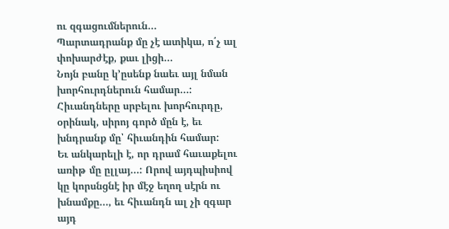ու զգացումներուն…
Պարտադրանք մը չէ ատիկա, ո՛չ ալ փոխարժէք, քաւ լիցի…
Նոյն բանը կ՚ըսենք նաեւ այլ նման խորհուրդներուն համար…:
Հիւանդները սրբելու խորհուրդը, օրինակ, սիրոյ գործ մըն է, եւ խնդրանք մը՝ հիւանդին համար:
Եւ անկարելի է, որ դրամ հաւաքելու առիթ մը ըլլայ…: Որով այդպիսիով կը կորսնցնէ իր մէջ եղող սէրն ու խնամքը…, եւ հիւանդն ալ չի զգար այդ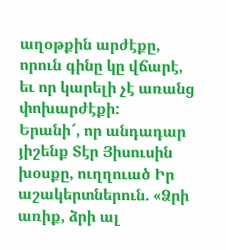աղօթքին արժէքը, որուն գինը կը վճարէ, եւ որ կարելի չէ առանց փոխարժէքի:
Երանի՜, որ անդադար յիշենք Տէր Յիսուսին խօսքը, ուղղուած Իր աշակերտներուն. «Ձրի առիք, ձրի ալ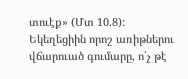տուէք» (Մտ 10.8):
Եկեղեցիին որոշ առիթներու վճարուած գումարը, ո՛չ թէ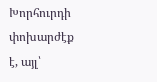Խորհուրդի փոխարժէք է, այլ՝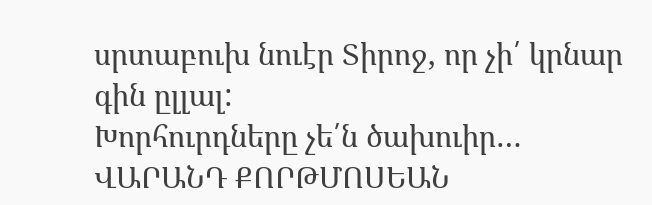սրտաբուխ նուէր Տիրոջ, որ չի՛ կրնար գին ըլլալ:
Խորհուրդները չե՛ն ծախուիր…
ՎԱՐԱՆԴ ՔՈՐԹՄՈՍԵԱՆ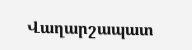Վաղարշապատ